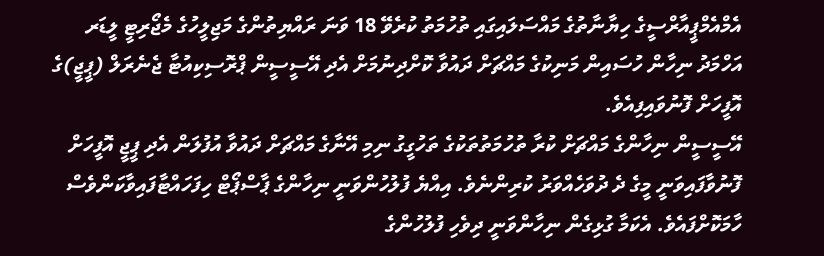އެމްއެމްޕީއާރްސީގެ ހިޔާނާތުގެ މައްސަލައިގައި ތުހުމަތު ކުރެވޭ 18 ވަނަ ރައްޔިތުންގެ މަޖިލީހުގެ މެޖޯރިޓީ ލީޑަރ އަހްމަދު ނިހާން ހުސައިން މަނިކުގެ މައްޗަށް ދައުވާ ކޮށްދިނުމަށް އެދި އޭސީސީން ޕްރޮސިކިއުޓާ ޖެނެރަލް (ޕީޖީ)ގެ އޮފީހަށް ފޮނުވައިފިއެވެ.
އޭސީސީން ނިހާންގެ މައްޗަށް ކުރާ ތުހުމަތުތަކުގެ ތަހުގީގު ނިމި އޭނާގެ މައްޗަށް ދައުވާ އުފުލަން އެދި ޕީޖީ އޮފީހަށް ފޮނުވާފައިވަނީ މީގެ ދެ ދުވަހެއްވަރު ކުރިންނެވެ. އިއްޔެ ފުލުހުންވަނީ ނިހާންގެ ޕާސްޕޯޓް ހިފަހައްޓާފައިވާކަންވެސް ހާމަކޮށްފައެވެ. އެކަމާ ގުޅިގެން ނިހާންވަނީ ދިވެހި ފުލުހުންގެ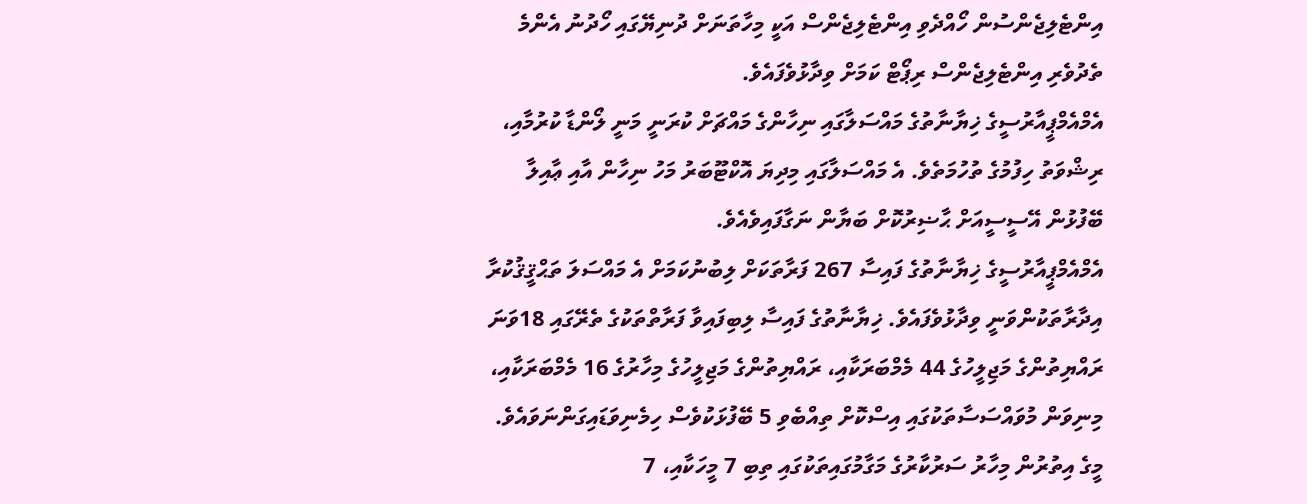އިންޓެލިޖެންސުން ހޯއްދެވި އިންޓެލިޖެންސް އަކީ މިހާތަނަށް ދުނިޔޭގައި ހޯދުނު އެންމެ ތެދުވެރި އިންޓެލިޖެންސް ރިޕޯޓް ކަމަށް ވިދާޅުވެފައެވެ.
އެމްއެމްޕީއާރުސީގެ ޚިޔާނާތުގެ މައްސަލާގައި ނިހާންގެ މައްޗަށް ކުރަނީ މަނީ ލޯންޑާ ކުރުމާއި، ރިޝްވަތު ހިފުމުގެ ތުހުމަތެވެ. އެ މައްސަލާގައި މިދިޔަ އޮކްޓޫބަރު މަހު ނިހާން އާއި ޢާއިލާ ބޭފުޅުން އޭސީސީއަށް ޙާޟިރުކޮށް ބަޔާން ނަގާފައިވެއެވެ.
އެމްއެމްޕީއާރުސީގެ ޚިޔާނާތުގެ ފައިސާ 267 ފަރާތަކަށް ލިބުނުކަމަށް އެ މައްސަލަ ތަޙްޤީޤުކުރާ އިދާރާތަކުންވަނީ ވިދާޅުވެފައެވެ. ޚިޔާނާތުގެ ފައިސާ ލިބިފައިވާ ފަރާތްތަކުގެ ތެރޭގައި 18ވަނަ ރައްޔިތުންގެ މަޖިލީހުގެ 44 މެމްބަރަކާއި، ރައްޔިތުންގެ މަޖިލީހުގެ މިހާރުގެ 16 މެމްބަރަކާއި، މިނިވަން މުވައްސަސާތަކުގައި އިސްކޮށް ތިއްބެވި 5 ބޭފުޅަކުވެސް ހިމެނިވަޑައިގަންނަވައެވެ. މީގެ އިތުރުން މިހާރު ސަރުކާރުގެ މަގާމުގައިތަކުގައި ތިބި 7 މީހަކާއި، 7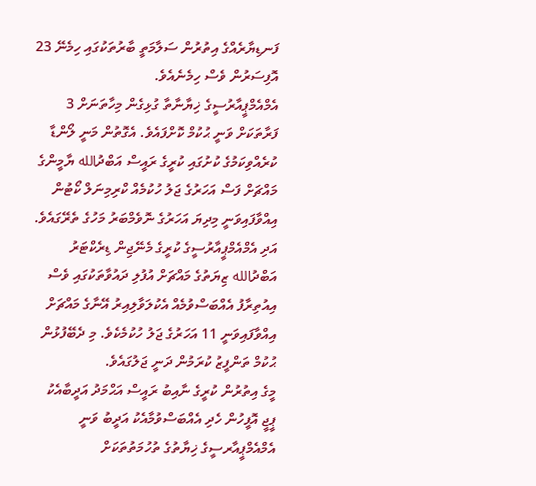ފަނޑިޔާރެއްގެ އިތުރުން ސަލާމަތީ ބާރުތަކުގައި ހިމެނޭ 23 އޮފިސަރުން ވެސް ހިމެނެއެވެ.
އެމްއެމްޕީއާރުސީގެ ޚިޔާނާތާ ގުޅިގެން މިހާތަނަށް 3 ފަރާތަކަށް ވަނީ ޙުކުމް ކޮށްފައެވެ. އެގޮތުން މަނީ ލޯންޑާ ކުރެއްވިކަމުގެ ކުށުގައި ކުރީގެ ރައީސް އަބްދުالله ޔާމީންގެ މައްޗަށް ފަސް އަހަރުގެ ޖަލު ހުކުމެއް ކްރިމިނަލް ކޯޓުން އިއްވާފައިވަނީ މިދިޔަ އަހަރުގެ ނޮވެމްބަރު މަހުގެ ތެރޭގައެވެ. އަދި އެމްއެމްޕީއާރުސީގެ ކުރީގެ މެނޭޖިން ޑިރެކްޓަރު އަބްދުالله ޒިޔަތުގެ މައްޗަށް އުފުލި ދައުވާތަކުގައި ވެސް އިއުތިރާފު އެއްބަސްވުމެއް އެކުލަވާލިއިރު އޭނާގެ މައްޗަށް އިއްވާފައިވަނީ 11 އަހަރުގެ ޖަލު ހުކުމެކެވެ. މި ދެބޭފުޅުން ޙުކުމް ތަންފީޒު ކުރަމުން ދަނީ ޖަލުގައެވެ.
މީގެ އިތުރުން ކުރީގެ ނާއިބު ރައީސް އަޙްމަދު އަދީބާއެކު ޕީޖީ އޮފީހުން ހެދި އެއްބަސްވުމާއެކު އަދީބު ވަނީ އެމްއެމްޕީއާރސީގެ ޚިޔާތުގެ ތުހުމަތުތަކަށް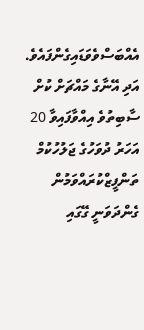އެއްބަސްވެވަޑައިގެންފައެވެ. އަދި އޭނާގެ މައްޗަށް ކުށް ސާބިތުވެ އިއްވާފައިވާ 20 އަހަރު ދުވަހުގެ ޖަލުހުކުމް ތަންފީޒްކުރައްވަމުން ގެންދަވަނީ ގޭގައި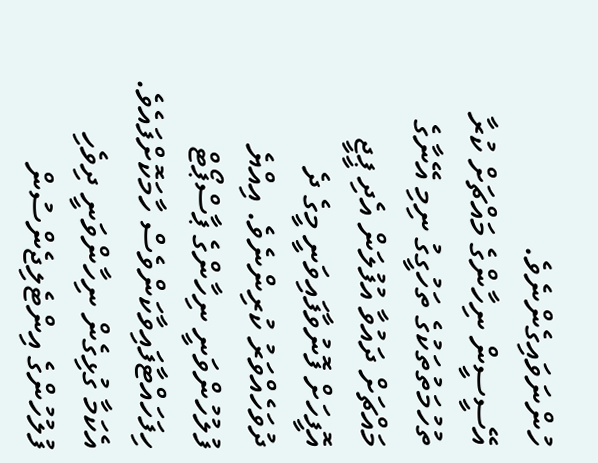ހުންނަވައިގެންނެވެ.
އޭސީސީން ނިހާންގެ މައްޗަށް ކުރާ ތުހުމަތުތަކުގެ ތަހުގީގު ނިމި އޭނާގެ މައްޗަށް ދައުވާ އުފުލަން އެދި ޕީޖީ އޮފީހަށް ފޮނުވާފައިވަނީ މީގެ ދެ ދުވަހެއްވަރު ކުރިންނެވެ. އިއްޔެ ފުލުހުންވަނީ ނިހާންގެ ޕާސްޕޯޓް ހިފަހައްޓާފައިވާކަންވެސް ހާމަކޮށްފައެވެ. އެކަމާ ގުޅިގެން ނިހާންވަނީ ދިވެހި ފުލުހުންގެ އިންޓެލިޖެންސުން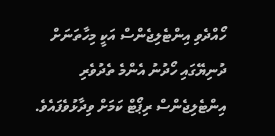ހޯއްދެވި އިންޓެލިޖެންސް އަކީ މިހާތަނަށް ދުނިޔޭގައި ހޯދުނު އެންމެ ތެދުވެރި އިންޓެލިޖެންސް ރިޕޯޓް ކަމަށް ވިދާޅުވެފައެވެ.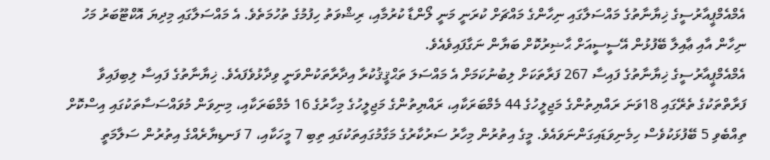އެމްއެމްޕީއާރުސީގެ ޚިޔާނާތުގެ މައްސަލާގައި ނިހާންގެ މައްޗަށް ކުރަނީ މަނީ ލޯންޑާ ކުރުމާއި، ރިޝްވަތު ހިފުމުގެ ތުހުމަތެވެ. އެ މައްސަލާގައި މިދިޔަ އޮކްޓޫބަރު މަހު ނިހާން އާއި ޢާއިލާ ބޭފުޅުން އޭސީސީއަށް ޙާޟިރުކޮށް ބަޔާން ނަގާފައިވެއެވެ.
އެމްއެމްޕީއާރުސީގެ ޚިޔާނާތުގެ ފައިސާ 267 ފަރާތަކަށް ލިބުނުކަމަށް އެ މައްސަލަ ތަޙްޤީޤުކުރާ އިދާރާތަކުންވަނީ ވިދާޅުވެފައެވެ. ޚިޔާނާތުގެ ފައިސާ ލިބިފައިވާ ފަރާތްތަކުގެ ތެރޭގައި 18ވަނަ ރައްޔިތުންގެ މަޖިލީހުގެ 44 މެމްބަރަކާއި، ރައްޔިތުންގެ މަޖިލީހުގެ މިހާރުގެ 16 މެމްބަރަކާއި، މިނިވަން މުވައްސަސާތަކުގައި އިސްކޮށް ތިއްބެވި 5 ބޭފުޅަކުވެސް ހިމެނިވަޑައިގަންނަވައެވެ. މީގެ އިތުރުން މިހާރު ސަރުކާރުގެ މަގާމުގައިތަކުގައި ތިބި 7 މީހަކާއި، 7 ފަނޑިޔާރެއްގެ އިތުރުން ސަލާމަތީ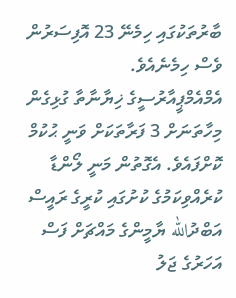ބާރުތަކުގައި ހިމެނޭ 23 އޮފިސަރުން ވެސް ހިމެނެއެވެ.
އެމްއެމްޕީއާރުސީގެ ޚިޔާނާތާ ގުޅިގެން މިހާތަނަށް 3 ފަރާތަކަށް ވަނީ ޙުކުމް ކޮށްފައެވެ. އެގޮތުން މަނީ ލޯންޑާ ކުރެއްވިކަމުގެ ކުށުގައި ކުރީގެ ރައީސް އަބްދުالله ޔާމީންގެ މައްޗަށް ފަސް އަހަރުގެ ޖަލު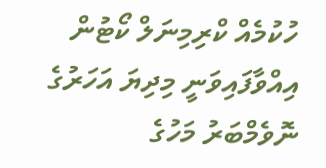ހުކުމެއް ކްރިމިނަލް ކޯޓުން އިއްވާފައިވަނީ މިދިޔަ އަހަރުގެ ނޮވެމްބަރު މަހުގެ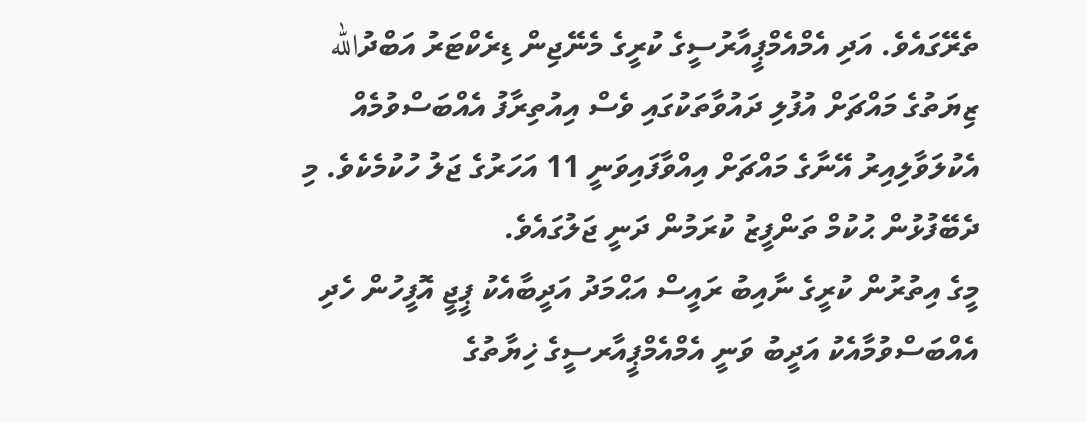ތެރޭގައެވެ. އަދި އެމްއެމްޕީއާރުސީގެ ކުރީގެ މެނޭޖިން ޑިރެކްޓަރު އަބްދުالله ޒިޔަތުގެ މައްޗަށް އުފުލި ދައުވާތަކުގައި ވެސް އިއުތިރާފު އެއްބަސްވުމެއް އެކުލަވާލިއިރު އޭނާގެ މައްޗަށް އިއްވާފައިވަނީ 11 އަހަރުގެ ޖަލު ހުކުމެކެވެ. މި ދެބޭފުޅުން ޙުކުމް ތަންފީޒު ކުރަމުން ދަނީ ޖަލުގައެވެ.
މީގެ އިތުރުން ކުރީގެ ނާއިބު ރައީސް އަޙްމަދު އަދީބާއެކު ޕީޖީ އޮފީހުން ހެދި އެއްބަސްވުމާއެކު އަދީބު ވަނީ އެމްއެމްޕީއާރސީގެ ޚިޔާތުގެ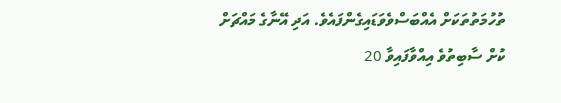ތުހުމަތުތަކަށް އެއްބަސްވެވަޑައިގެންފައެވެ. އަދި އޭނާގެ މައްޗަށް ކުށް ސާބިތުވެ އިއްވާފައިވާ 20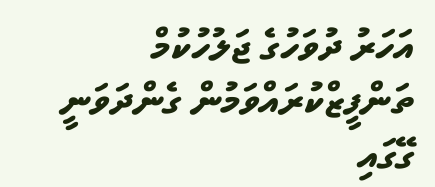އަހަރު ދުވަހުގެ ޖަލުހުކުމް ތަންފީޒްކުރައްވަމުން ގެންދަވަނީ ގޭގައި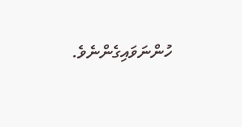ހުންނަވައިގެންނެވެ.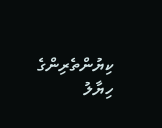ކިޔުންތެރިންގެ ހިޔާލު